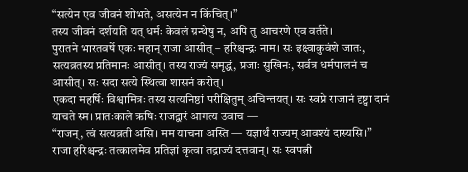“सत्येन एव जीवनं शोभते, असत्येन न किंचित्।”
तस्य जीवनं दर्शयति यत् धर्मः केवलं ग्रन्थेषु न, अपि तु आचरणे एव वर्तते।
पुरातने भारतवर्षे एकः महान् राजा आसीत् – हरिश्चन्द्रः नाम। सः इक्ष्वाकुवंशे जातः, सत्यव्रतस्य प्रतिमानः आसीत्। तस्य राज्यं समृद्धं, प्रजाः सुखिनः, सर्वत्र धर्मपालनं च आसीत्। सः सदा सत्ये स्थित्वा शासनं करोत्।
एकदा महर्षिः विश्वामित्रः तस्य सत्यनिष्ठां परीक्षितुम् अचिन्तयत्। सः स्वप्ने राजानं दृष्ट्वा दानं याचते स्म। प्रातःकाले ऋषिः राजद्वारं आगत्य उवाच —
“राजन्, त्वं सत्यव्रती असि। मम याचना अस्ति — यज्ञार्थं राज्यम् आवश्यं दास्यसि।”
राजा हरिश्चन्द्रः तत्कालमेव प्रतिज्ञां कृत्वा तद्राज्यं दत्तवान्। सः स्वपत्नी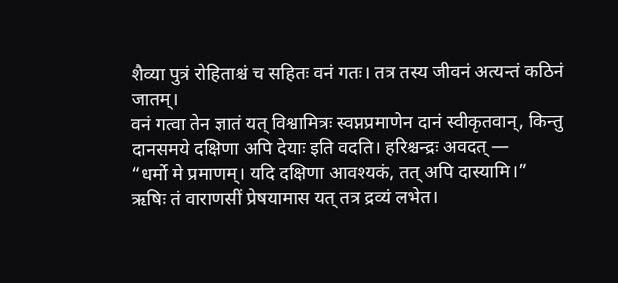शैव्या पुत्रं रोहिताश्चं च सहितः वनं गतः। तत्र तस्य जीवनं अत्यन्तं कठिनं जातम्।
वनं गत्वा तेन ज्ञातं यत् विश्वामित्रः स्वप्नप्रमाणेन दानं स्वीकृतवान्, किन्तु दानसमये दक्षिणा अपि देयाः इति वदति। हरिश्चन्द्रः अवदत् —
“धर्मो मे प्रमाणम्। यदि दक्षिणा आवश्यकं, तत् अपि दास्यामि।”
ऋषिः तं वाराणसीं प्रेषयामास यत् तत्र द्रव्यं लभेत।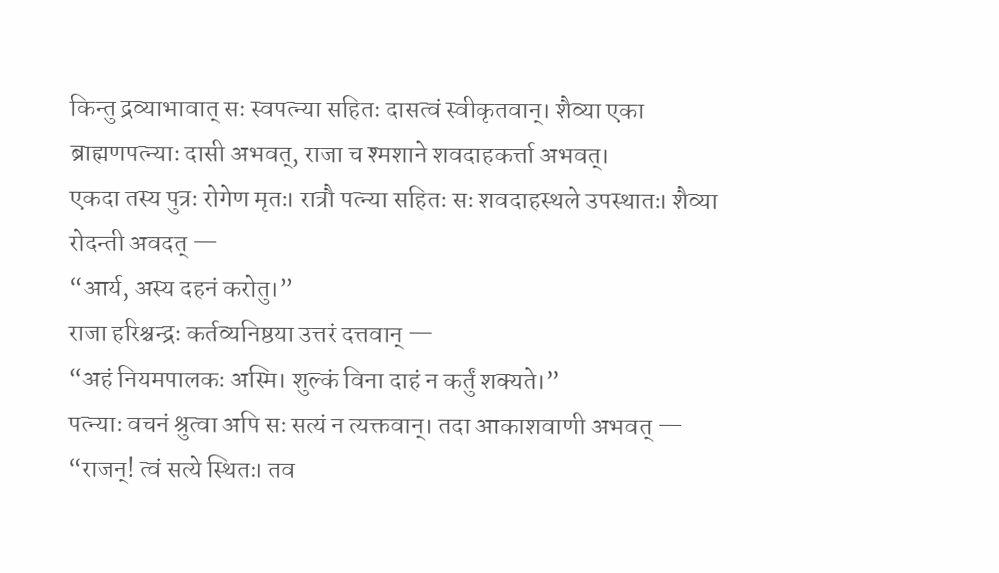किन्तु द्रव्याभावात् सः स्वपत्न्या सहितः दासत्वं स्वीकृतवान्। शैव्या एका ब्राह्मणपत्न्याः दासी अभवत्, राजा च श्मशाने शवदाहकर्त्ता अभवत्।
एकदा तस्य पुत्रः रोगेण मृतः। रात्रौ पत्न्या सहितः सः शवदाहस्थले उपस्थातः। शैव्या रोदन्ती अवदत् —
“आर्य, अस्य दहनं करोतु।”
राजा हरिश्चन्द्रः कर्तव्यनिष्ठया उत्तरं दत्तवान् —
“अहं नियमपालकः अस्मि। शुल्कं विना दाहं न कर्तुं शक्यते।”
पत्न्याः वचनं श्रुत्वा अपि सः सत्यं न त्यक्तवान्। तदा आकाशवाणी अभवत् —
“राजन्! त्वं सत्ये स्थितः। तव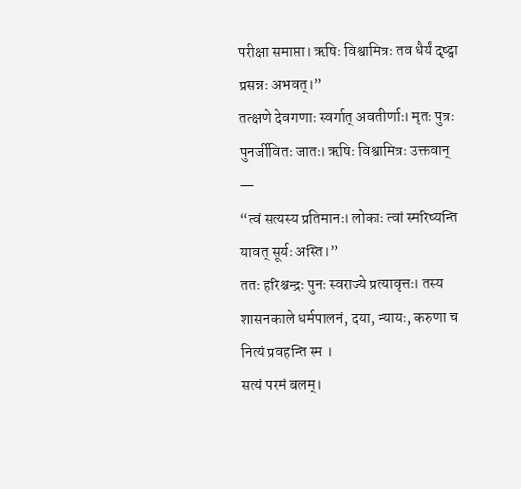परीक्षा समाप्ता। ऋषिः विश्वामित्रः तव धैर्यं दृष्ट्वा प्रसन्नः अभवत्।”
तत्क्षणे देवगणाः स्वर्गात् अवतीर्णाः। मृतः पुत्रः पुनर्जीवितः जातः। ऋषिः विश्वामित्रः उक्तवान् —
“त्वं सत्यस्य प्रतिमानः। लोकाः त्वां स्मरिष्यन्ति यावत् सूर्यः अस्ति।”
ततः हरिश्चन्द्रः पुनः स्वराज्ये प्रत्यावृत्तः। तस्य शासनकाले धर्मपालनं, दया, न्यायः, करुणा च नित्यं प्रवहन्ति स्म ।
सत्यं परमं बलम्।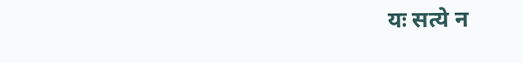यः सत्ये न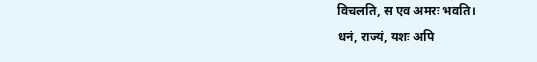विचलति, स एव अमरः भवति।
धनं, राज्यं, यशः अपि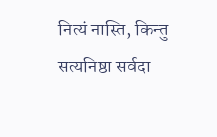नित्यं नास्ति, किन्तु सत्यनिष्ठा सर्वदा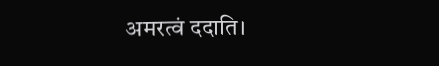अमरत्वं ददाति।